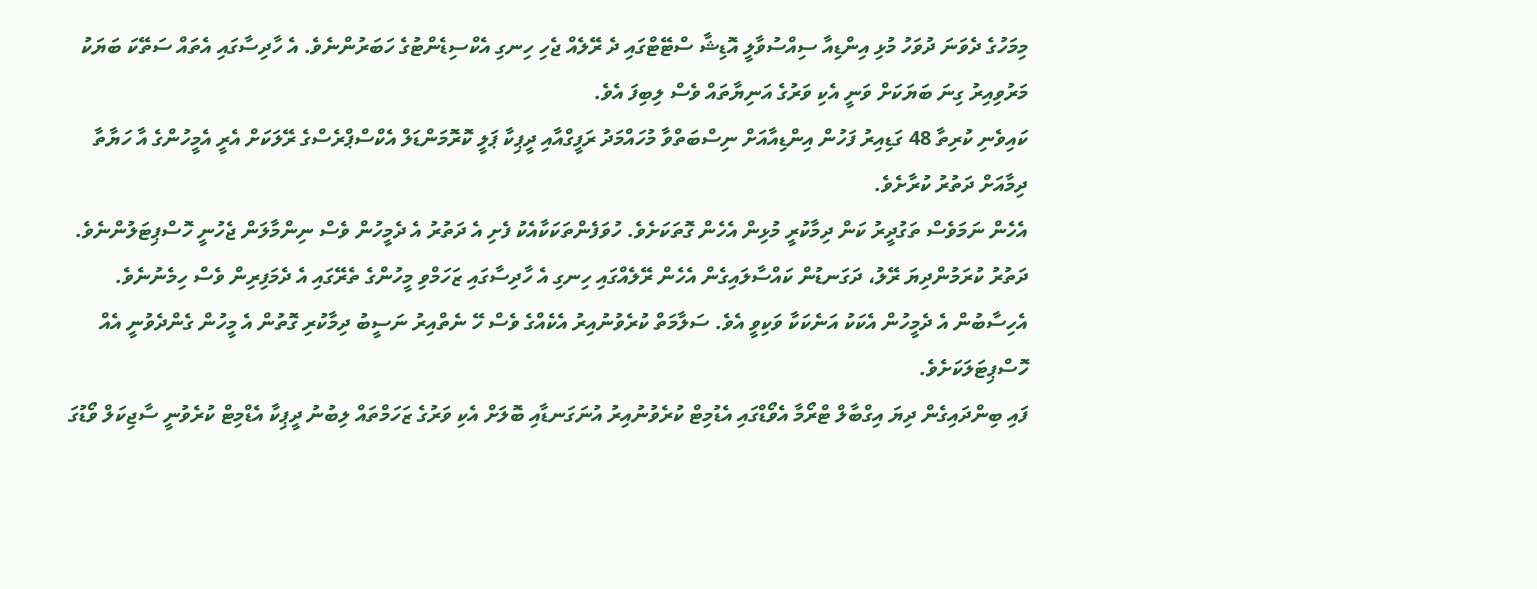މިމަހުގެ ދެވަނަ ދުވަހު މުޅި އިންޑިއާ ސިއްސުވާލީ އޮޑިޝާ ސްޓޭޓްގައި ދެ ރޭލެއް ޖެހި ހިނގި އެކްސިޑެންޓުގެ ހަބަރުންނެވެ. އެ ހާދިސާގައި އެތައް ސަތޭކަ ބަޔަކު މަރުވިއިރު ގިނަ ބަޔަކަށް ވަނީ އެކި ވަރުގެ އަނިޔާތައް ވެސް ލިބިފަ އެވެ.
ކައިވެނި ކުރިތާ 48 ގަޑިއިރު ފަހުން އިންޑިއާއަށް ނިސްބަތްވާ މުހައްމަދު ރަފީގްއާއި ދީޕިކާ ޕަލީ ކޮރޮމަންޑަލް އެކްސްޕްރެސްގެ ރޭލަކަށް އެރީ އެމީހުންގެ އާ ހަޔާތާ ދިމާއަށް ދަތުރު ކުރާށެވެ.
އެހެން ނަމަވެސް ތަގުދީރު ކަން ދިމާކުރީ މުޅިން އެހެން ގޮތަކަށެވެ. ހުވަފެންތަކަކާއެކު ފެށި އެ ދަތުރު އެ ދެމީހުން ވެސް ނިންމާލަން ޖެހުނީ ހޮސްޕިޓަލުންނެވެ.
ދަތުރު ކުރަމުންދިޔަ ރޭލު، ދަގަނޑުން ކައްސާލައިގެން އެހެން ރޭލެއްގައި ހިނގި އެ ހާދިސާގައި ޒަހަމްވި މީހުންގެ ތެރޭގައި އެ ދެމަފިރިން ވެސް ހިމެނުނެވެ.
އެހިސާބުން އެ ދެމީހުން އެކަކު އަނެކަކާ ވަކިވީ އެވެ. ސަލާމަތް ކުރެވުނުއިރު އެކެއްގެ ވެސް ހޭ ނެތްއިރު ނަސީބު ދިމާކުރި ގޮތުން އެ މީހުން ގެންދެވުނީ އެއް ހޮސްޕިޓަލަކަށެވެ.
ފައި ބިންދައިގެން ދިޔަ އިގްބާލް ޓްރޯމާ އެވޯޑްގައި އެޑުމިޓް ކުރެވުނުއިރު އުނަގަނޑާއި ބޮލަށް އެކި ވަރުގެ ޒަހަމްތައް ލިބުނު ދީޕިކާ އެޑްމިޓް ކުރެވުނީ ސާޖިކަލް ވޯޑުގަ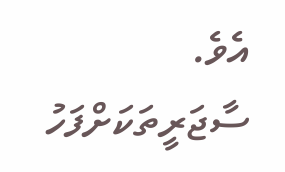އެވެ.
ސާޖަރީތަކަށްފަހު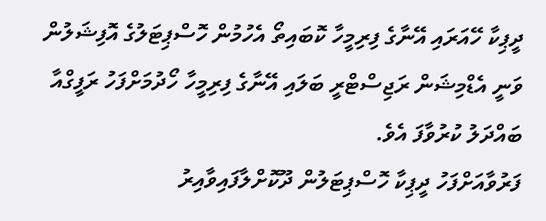ދީޕިކާ ހޭއަރައި އޭނާގެ ފިރިމީހާ ކޮބައިތޯ އެހުމުން ހޮސްޕިޓަލުގެ އޮފިޝަލުން ވަނީ އެޑްމިޝަން ރަޖިސްޓްރީ ބަލައި އޭނާގެ ފިރިމީހާ ހޯދުމަށްފަހު ރަފީގްއާ ބައްދަލު ކުރުވާފަ އެވެ.
ފަރުވާއަށްފަހު ދީޕިކާ ހޮސްޕިޓަލުން ދޫކޮށްލާފައިވާއިރު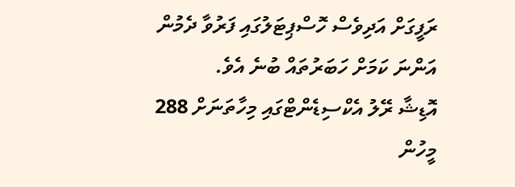ރަފީގަށް އަދިވެސް ހޮސްޕިޓަލުގައި ފަރުވާ ދެމުން އަންނަ ކަމަށް ހަބަރުތައް ބުނެ އެވެ.
އޮޑިޝާ ރޭލު އެކްސިޑެންޓްގައި މިހާތަނަށް 288 މީހުން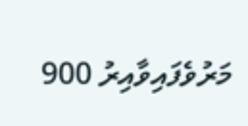މަރުވެފައިވާއިރު 900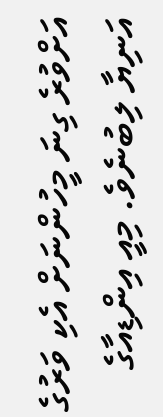އަށްވުރެ ގިނަ މީހުންނަށް އެކި ވަރުގެ އަނިޔާ ލިބުނެވެ. މިއީ އިންޑިއާގެ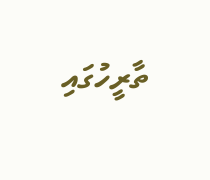ތާރީހުގައި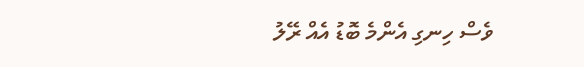ވެސް ހިނގި އެންމެ ބޮޑު އެއް ރޭލު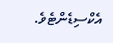އެކްސިޑެންޓެވެ.